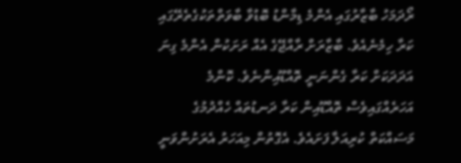ރޯދަމަހު ބާޒާރުގައި އެންމެ ޑިމާންޑު ބޮޑުވާ ބާވަތްތަކުގެތެރޭގައި ކަރާ ހިމެނެއެވެ. ބާޒާރަށް ރާއްޖޭގެ އެއް ރަށަކުން އެންމެ ގިނަ އަދަދަކަށް ކަރާ ގެންނަނީ ތޮއްޑޫއިންނެވެ. ކޮންމެ އަހަރެއްގައިވެސް ތޮއްޑޫއިން ކަރާ ދަނޑުތައް ހެއްދުމުގެ މަސައްކަތް ކުރިއަލާ ފަށައެވެ. އެގޮތުން މިއަހަރު އެރަށުންވަނީ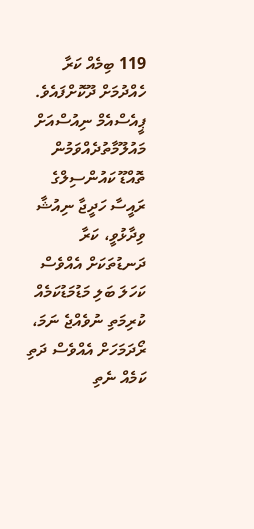119 ބިމެއް ކަރާ ހެއްދުމަށް ދޫކޮށްފައެވެ.
ޕީއެސްއެމް ނިއުސްއަށް މައުލޫމާތުދެއްވަމުން ތޮއްޑޫ ކައުންސިލްގެ ރައީސާ ހަދީޖާ ނިއުޝާ ވިދާޅުވީ، ކަރާ ދަނޑުތަކަށް އެއްވެސް ކަހަލަ ބަލި މަޑުމަޑުކަމެއް ކުރިމަތި ނުވެއްޖެ ނަމަ، ރޯދަމަހަށް އެއްވެސް ދަތި ކަމެއް ނެތި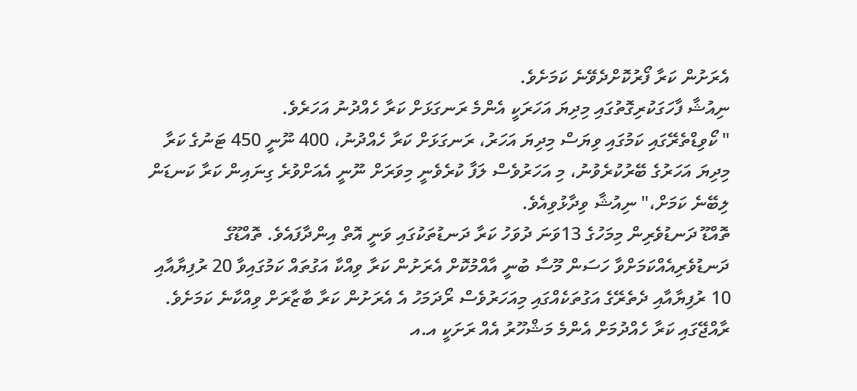އެރަށުން ކަރާ ފޯރުކޮށްދެވޭނެ ކަމަށެވެ.
ނިއުޝާ ފާހަގަކުރިގޮތުގައި މިދިޔަ އަހަރަކީ އެންމެ ރަނގަޅަށް ކަރާ ހެއްދުނު އަހަރެވެ.
" ކޯވިޑްތެރޭގައި ކަމުގައި ވިޔަސް މިދިޔަ އަހަރު، ރަނގަޅަށް ކަރާ ހެއްދުނު، 400 ނޫނީ 450 ޓަނުގެ ކަރާ މިދިޔަ އަހަރުގެ ބޭރުކުރެވުނު، މި އަހަރުވެސް ލަފާ ކުރެވެނީ މިވަރަށް ނޫނީ އެއަށްވުރެ ގިނައިން ކަރާ ކަނޑަން ލިބޭނެ ކަމަށް،" ނިއުޝާ ވިދާޅުވިއެވެ.
ތޮއްޑޫ ދަނޑުވެރިން މިމަހުގެ 13ވަނަ ދުވަހު ކަރާ ދަނޑުތަކުގައި ވަނީ އޮތް އިންދާފައެވެ. ތޮއްޑޫގެ ދަނޑުވެރިއެއްކަމަށްވާ ހަސަން މޫސާ ބުނީ އާއްމުކޮށް އެރަށުން ކަރާ ވިއްކާ އަގުތައް ކަމުގައިވާ 20 ރުފިޔާއާއި 10 ރުފިޔާއާއި ދެތެރޭގެ އަގުތަކެއްގައި މިއަހަރުވެސް ރޯދަމަހު އެ އެރަށުން ކަރާ ބާޒާރަށް ވިއްކާނެ ކަމަށެވެ.
ރާއްޖޭގައި ކަރާ ހެއްދުމަށް އެންމެ މަޝްހޫރު އެއް ރަށަކީ އ.އ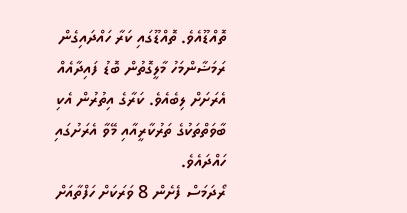ތޮއްޑޫއެވެ. ތޮއްޑޫގައި ކަރާ ހައްދައިގެން ރަމަޟާންމަހު މާލީގޮތުން ބޮޑު ފައިދާއެއް އެރަށަށް ލިބެއެވެ. ކަރާގެ އިތުރުން އެކި ބާވަތްތަކުގެ ތަރުކާރީއާއި މޭވާ އެރަށުގައި ހައްދައެވެ.
ރޯދަމަސް ފެށެން 8 ވަރަކަށް ހަފްތާއަށް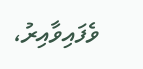ވެފައިވާއިރު،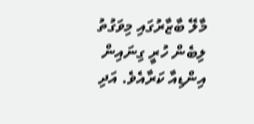މާލޭ ބާޒާރުގައި މިވަގުތު ލިބެން ހުރީ ގިނައިން އިންޑިއާ ކަރާއެވެ. އަދި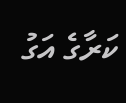ކަރާގެ އަގު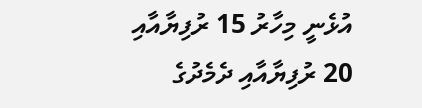އުޅެނީ މިހާރު 15 ރުފިޔާއާއި 20 ރުފިޔާއާއި ދެމެދުގެ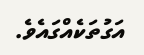އަގުތަކެއްގައެވެ.